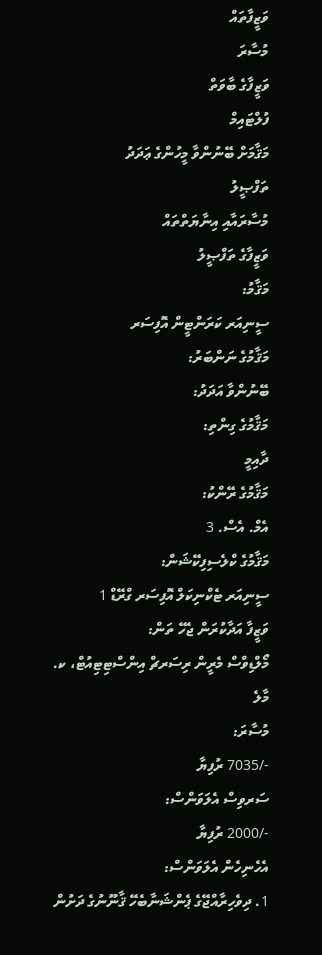ވަޒީފާތައް
މުސާރަ
ވަޒީފާގެ ބާވަތް
ފުލްޓައިމް
މަޤާމަށް ބޭނުންވާ މީހުންގެ ޢަދަދު
ތަފްޞީލު
މުސާރައާއި އިނާޔަތްތައް
ވަޒީފާގެ ތަފްޞީލު
މަޤާމު:
ސީނިއަރ ކަރަންޓީން އޮފިސަރ
މަޤާމުގެ ނަންބަރު:
ބޭނުންވާ އަދަދު:
މަޤާމުގެ ގިންތި:
ދާއިމީ
މަޤާމުގެ ރޭންކު:
އެމް. އެސް. 3
މަޤާމުގެ ކްލެސިފިކޭޝަން:
ސީނިއަރ ޓެކްނިކަލް އޮފިސަރ ގްރޭޑް 1
ވަޒީފާ އަދާކުރަން ޖެހޭ ތަން:
މޯލްޑިވްސް މެރީން ރިސަރޗް އިންސްޓިޓިއުޓް، ކ. މާލެ
މުސާރަ:
-/7035 ރުފިޔާ
ސަރވިސް އެލަވަންސް:
-/2000 ރުފިޔާ
އެހެނިހެން އެލަވަންސް:
1. ދިވެހިރާއްޖޭގެ ޕެންޝަނާބެހޭ ޤާނޫނުގެ ދަށުން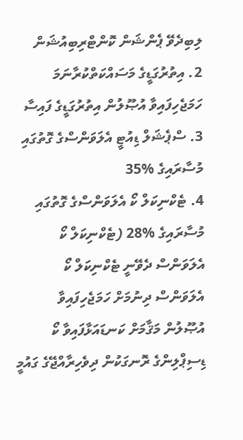ލިބިދެވޭ ޕެންޝަން ކޮންޓްރިބިއުޝަން
2. އިތުރުގަޑީގެ މަސައްކަތްކުރާނަމަ ހަމަޖެހިފައިވާ އުޞޫލުން އިތުރުގަޑީގެ ފައިސާ
3. ސްޕެޝަލް ޑިއުޓީ އެލަވަންސްގެ ގޮތުގައި މުސާރައިގެ %35
4. ޓެކްނިކަލް ކޯ އެލަވަންސްގެ ގޮތުގައި މުސާރައިގެ %28 (ޓެކްނިކަލް ކޯ އެލަވަންސް ދެވޭނީ ޓެކްނިކަލް ކޯ އެލަވަންސް ދިނުމަށް ހަމަޖެހިފައިވާ އުޞޫލުން މަޤާމަށް ކަނޑައަޅާފައިވާ ކޯ ޑިސިޕްލިންގެ ރޮނގަކުން ދިވެހިރާއްޖޭގެ ގައުމީ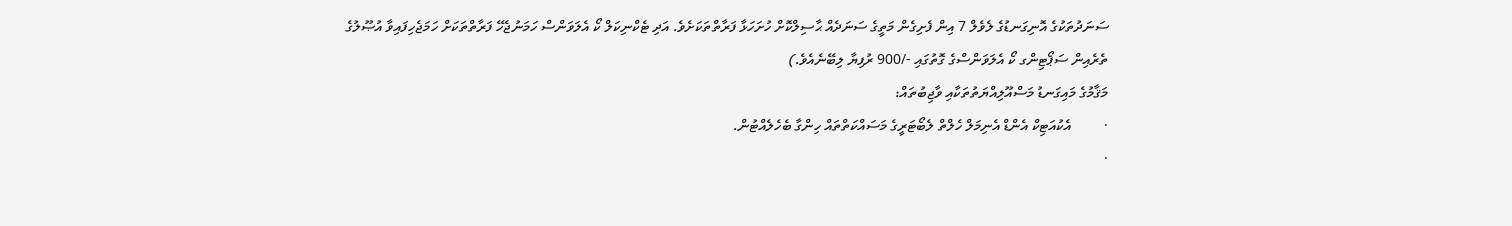ސަނަދުތަކުގެ އޮނިގަނޑުގެ ލެވެލް 7 އިން ފެށިގެން މަތީގެ ސަނަދެއް ޙާސިލްކޮށް ހުށަހަޅާ ފަރާތްތަކަށެވެ. އަދި ޓެކްނިކަލް ކޯ އެލަވަންސް ހަމަނުޖެހޭ ފަރާތްތަކަށް ހަމަޖެހިފައިވާ އުޞޫލުގެ ތެރެއިން ސަޕޯޓިންގ ކޯ އެލަވަންސްގެ ގޮތުގައި -/900 ރުފިޔާ ލިބޭނެއެވެ.)
މަޤާމުގެ މައިގަނޑު މަސްއޫލިއްޔަތުތަކާއި ވާޖިބުތައް:
·         އެކުއަޓިކް އެންޑް އެނިމަލް ހެލްތް ލެބޯޓަރީގެ މަސައްކަތްތައް ހިންގާ ބެހެލެއްޓުން.
·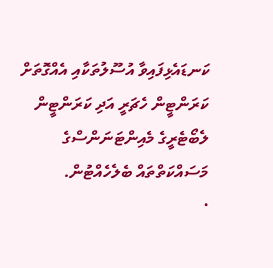ކަނޑައެޅިފައިވާ އުސޫލުތަކާއި އެއްގޮތަށް ކަރަންޓީން ހެޗަރީ އަދި ކަރަންޓީން ލެބޯޓެރީގެ މެއިންޓަނަންސްގެ މަސައްކަތްތައް ބެލެހެއްޓުން.
·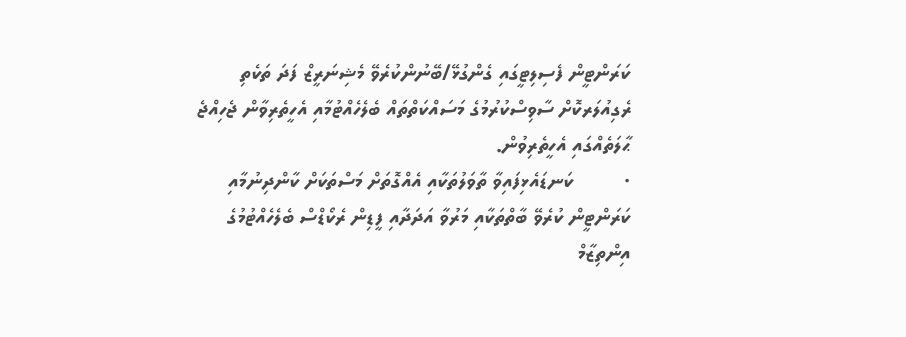ކަރަންޓީން ފެސިލިޓީގައި ގެންގުޅޭ/ބޭނުންކުރެވޭ މެޝިނަރީޒް ފަދަ ތަކެތި ރެގިއުލަރކޮށް ސާވިސްކުރުމުގެ މަސައްކަތްތައް ބެލެހެއްޓުމާއި އެހީތެރިވާން ޖެހިއްޖެ ޙާލަތެއްގައި އެހީތެރިވުން.
·         ކަނޑައެޅިފައިވާ ތާވަލުތަކާއި އެއްގޮތަށް މަސްތަކަށް ކާންދިނުމާއި ކަރަންޓީން ކުރެވޭ ބާތްތަކާއި މަރުވާ އަދަދާއި ފީޑިން ރެކޯޑްސް ބެލެހެއްޓުމުގެ އިންތިޒާމް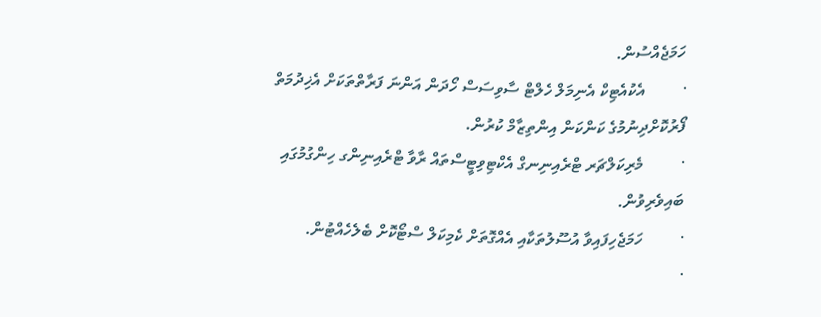ހަމަޖެއްސުން.
·         އެކުއެޓިކް އެނިމަލް ހެލްޓް ސާވިސަސް ހޯދަން އަންނަ ފަރާތްތަކަށް އެޚިދުމަތް ފޯރުކޮށްދިނުމުގެ ކަންކަން އިންތިޒާމް ކުރުން.
·         މެރިކަލްޗަރ ޓްރެއިނިނގް އެކްޓިވިޓީސްތައް ރާވާ ޓްރެއިނިންގ ހިންގުމުގައި ބައިވެރިވުން.
·         ހަމަޖެހިފައިވާ އުސޫލުތަކާއި އެއްގޮތަށް ކެމިކަލް ސްޓޯކޮށް ބެލެހެއްޓުން.
·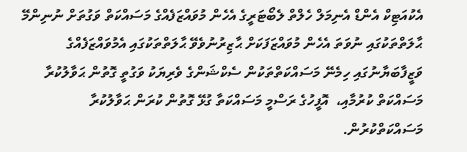އެކުއަޓިކް އެންޑް އެނިމަލް ހެލްތް ލެބޯޓަރީގެ އެހެން މުވައްޒަފެއްގެ މަސައްކަތް ވަގުތަށް ނުނިންމޭ ޙާލަތްތަކުގައި ނުވަތަ އެހެން މުވައްޒަފަކަށް ޙާޒިރުނުވެވޭ ޙާލަތްތަކުގައި އެމުވައްޒަފެއްގެ ވަޒީފާބަޔާނުގައި ހިމެނޭ މަސައްކަތްތަކުން ސެކްޝަންގެ ވެރިޔަކު ވަގުތީ ގޮތުން ޙަވާލުކުރާ މަސައްކަތް ކުރުމާއި،  އޮފީހުގެ ރަސްމީ މަސައްކަތާ ގުޅޭ ގޮތުން ކުރަން ޙަވާލުކުރާ މަސައްކަތްކުރުން.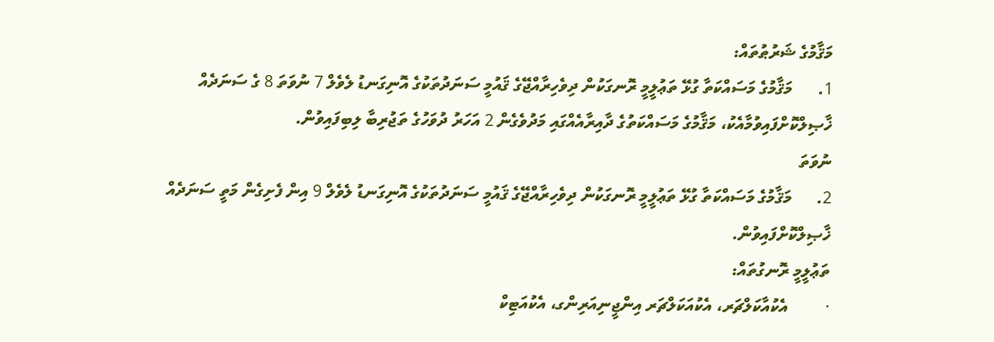މަޤާމުގެ ޝަރުޠުތައް:
1.      މަޤާމުގެ މަސައްކަތާ ގުޅޭ ތަޢުލީމީ ރޮނގަކުން ދިވެހިރާއްޖޭގެ ޤައުމީ ސަނަދުތަކުގެ އޮނިގަނޑު ލެވެލް 7 ނުވަތަ 8 ގެ ސަނަދެއް ޚާޞިލްކޮށްފައިވުމާއެކު، މަޤާމުގެ މަސައްކަތުގެ ދާއިރާއެއްގައި މަދުވެގެން 2 އަހަރު ދުވަހުގެ ތަޖުރިބާ ލިބިފައިވުން.
ނުވަތަ
2.      މަޤާމުގެ މަސައްކަތާ ގުޅޭ ތަޢުލީމީ ރޮނގަކުން ދިވެހިރާއްޖޭގެ ޤައުމީ ސަނަދުތަކުގެ އޮނިގަނޑު ލެވެލް 9 އިން ފެށިގެން މަތީ ސަނަދެއް ޚާޞިލްކޮށްފައިވުން.
ތަޢުލީމީ ރޮނގުތައް:
·         އެކުއާކަލްޗަރ، އެކުއަކަލްޗަރ އިންޖީނިއަރިންގ، އެކުއަޓިކް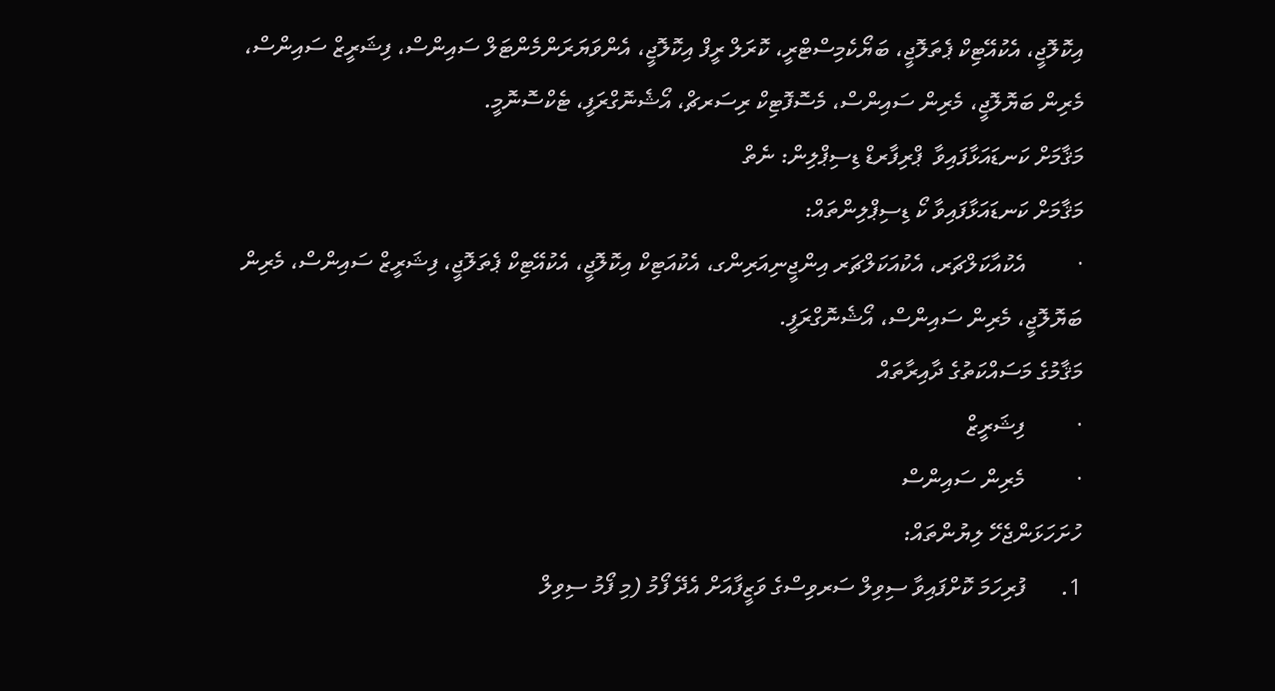އިކޮލޮޖީ، އެކުއޭޓިކް ޕެތަލޮޖީ، ބަޔޯކެމިސްޓްރީ، ކޮރަލް ރީފް އިކޮލޮޖީ، އެންވަޔަރަންމެންޓަލް ސައިންސް، ފިޝަރީޒް ސައިންސް، މެރިން ބަޔޮލޮޖީ، މެރިން ސައިންސް، މެސޮފޮޓިކް ރިސަރޗް، އޯޝެނޮގްރަފީ، ޓެކްސޮނޮމީ.
މަޤާމަށް ކަނޑައަޅާފައިވާ  ޕްރިފާރޑް ޑިސިޕްލިން: ނެތް
މަޤާމަށް ކަނޑައަޅާފައިވާ ކޯ ޑިސިޕްލިންތައް:
·         އެކުއާކަލްޗަރ، އެކުއަކަލްޗަރ އިންޖީނިއަރިންގ، އެކުއަޓިކް އިކޮލޮޖީ، އެކުއޭޓިކް ޕެތަލޮޖީ، ފިޝަރީޒް ސައިންސް، މެރިން ބަޔޮލޮޖީ، މެރިން ސައިންސް، އޯޝެނޮގްރަފީ.
މަޤާމުގެ މަސައްކަތުގެ ދާއިރާތައް
·         ފިޝަރީޒް
·         މެރިން ސައިންސް
ހުށަހަޅަންޖެހޭ ލިޔުންތައް:
1.      ފުރިހަމަ ކޮށްފައިވާ ސިވިލް ސަރވިސްގެ ވަޒީފާއަށް އެދޭ ފޯމު (މި ފޯމު ސިވިލް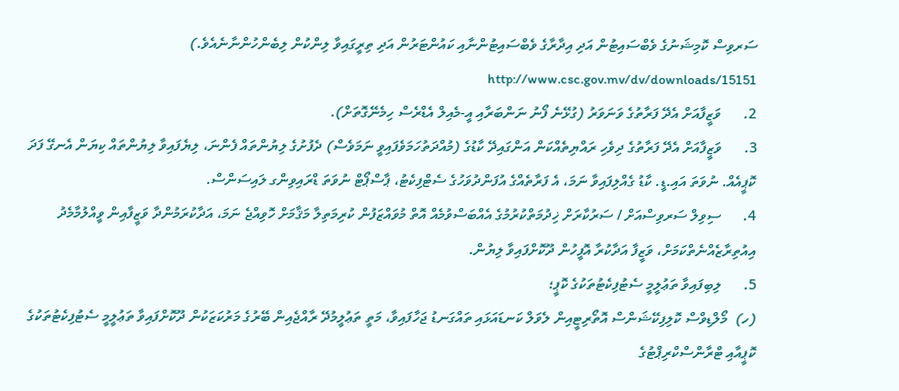ސަރވިސް ކޮމިޝަނުގެ ވެބްސައިޓުން އަދި އިދާރާގެ ވެބްސައިޓުންނާއި ކައުންޓަރުން އަދި ތިރީގައިވާ ލިންކުން ލިބެންހުންނާނެއެވެ.) http://www.csc.gov.mv/dv/downloads/15151
2.      ވަޒީފާއަށް އެދޭ ފަރާތުގެ ވަނަވަރު (ގުޅޭނެ ފޯނު ނަންބަރާއި އީ-މެއިލް އެޑްރެސް ހިމެނޭގޮތަށް).
3.      ވަޒީފާއަށް އެދޭ ފަރާތުގެ ދިވެހި ރައްޔިތެއްކަން އަންގައިދޭ ކާޑުގެ (މުއްދަތުހަމަވެފައިވީ ނަމަވެސް) ދެފުށުގެ ލިޔުންތައް ފެންނަ، ލިޔެފައިވާ ލިޔުންތައް ކިޔަން އެނގޭ ފަދަ ކޮޕީއެއް. ނުވަތަ އައި.ޑީ. ކާޑު ގެއްލިފައިވާ ނަމަ، އެ ފަރާތެއްގެ އުފަންދުވަހުގެ ސެޓްފިކެޓު، ޕާސްޕޯޓް ނުވަތަ ޑްރައިވިންގ ލައިސަންސް.
4.      ސިވިލް ސަރވިސްއަށް / ސަރުކާރަށް ޚިދުމަތްކުރުމުގެ އެއްބަސްވުމެއް އޮތް މުވައްޒަފުން ކުރިމަތިލާ މަޤާމަށް ހޮވިއްޖެ ނަމަ، އަދާކުރަމުންދާ ވަޒީފާއިން ވީއްލުމާމެދު އިއުތިރާޒެއްނެތްކަމަށް، ވަޒީފާ އަދާކުރާ އޮފީހުން ދޫކޮށްފައިވާ ލިޔުން.
5.      ލިބިފައިވާ ތަޢުލީމީ ސެޓުފިކެޓުތަކުގެ ކޮޕީ؛
(ހ)  މޯލްޑިވްސް ކޮލިފިކޭޝަންސް އޮތޯރިޓީއިން ލެވަލް ކަނޑައަޅައި ތައްގަނޑު ޖަހާފައިވާ، މަތީ ތަޢުލީމުދޭ ރާއްޖެއިން ބޭރުގެ މަރުކަޒަކުން ދޫކޮށްފައިވާ ތަޢުލީމީ ސެޓުފިކެޓުތަކުގެ ކޮޕީއާއި ޓްރާންސްކްރިޕްޓުގެ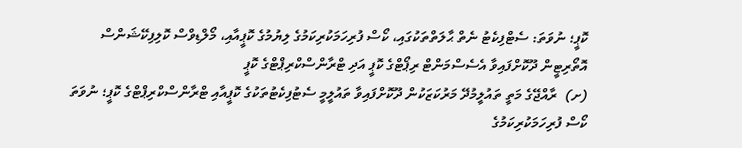ކޮޕީ؛ ނުވަތަ: ސެޓްފިކެޓު ނެތް ޙާލަތްތަކުގައި، ކޯސް ފުރިހަމަކުރިކަމުގެ ލިޔުމުގެ ކޮޕީއާއި، މޯލްޑިވްސް ކޮލިފިކޭޝަންސް އޮތޯރިޓީން ދޫކޮށްފައިވާ އެސެސްމަންޓް ރިޕޯޓްގެ ކޮޕީ އަދި ޓްރާންސްކްރިޕްޓްގެ ކޮޕީ
(ށ)  ރާއްޖޭގެ މަތީ ތައުލީމުދޭ މަރުކަޒަކުން ދޫކޮށްފައިވާ ތައުލީމީ ސެޓުފިކެޓުތަކުގެ ކޮޕީއާއި ޓްރާންސްކްރިޕްޓްގެ ކޮޕީ؛ ނުވަތަ ކޯސް ފުރިހަމަކުރިކަމުގެ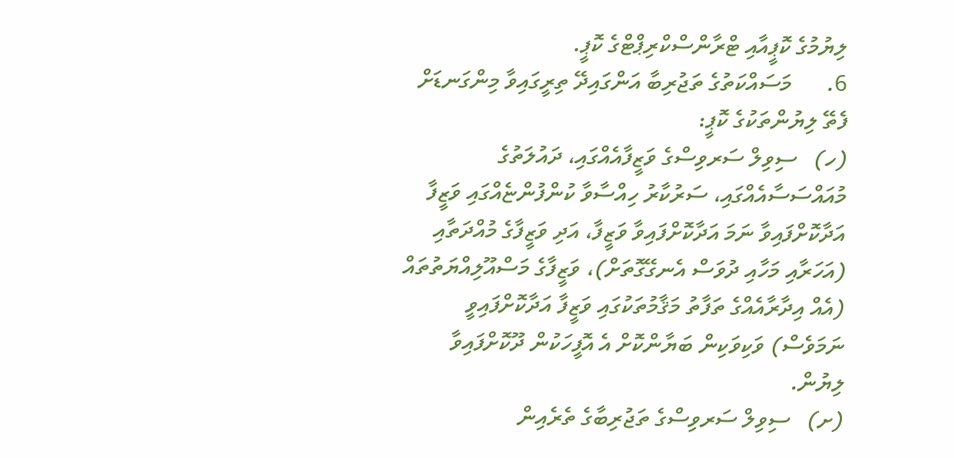ލިޔުމުގެ ކޮޕީއާއި ޓްރާންސްކްރިޕްޓްގެ ކޮޕީ.
6.      މަސައްކަތުގެ ތަޖުރިބާ އަންގައިދޭ ތިރީގައިވާ މިންގަނޑަށް ފެތޭ ލިޔުންތަކުގެ ކޮޕީ:
(ހ)   ސިވިލް ސަރވިސްގެ ވަޒީފާއެއްގައި، ދައުލަތުގެ މުއައްސަސާއެއްގައި، ސަރުކާރު ހިއްސާވާ ކުންފުންޏެއްގައި ވަޒީފާ އަދާކޮށްފައިވާ ނަމަ އަދާކޮށްފައިވާ ވަޒީފާ، އަދި ވަޒީފާގެ މުއްދަތާއި (އަހަރާއި މަހާއި ދުވަސް އެނގޭގޮތަށް)، ވަޒީފާގެ މަސްއޫލިއްޔަތުތައް (އެއް އިދާރާއެއްގެ ތަފާތު މަޤާމުތަކުގައި ވަޒީފާ އަދާކޮށްފައިވީ ނަމަވެސް) ވަކިވަކިން ބަޔާންކޮށް އެ އޮފީހަކުން ދޫކޮށްފައިވާ ލިޔުން.
(ށ)   ސިވިލް ސަރވިސްގެ ތަޖުރިބާގެ ތެރެއިން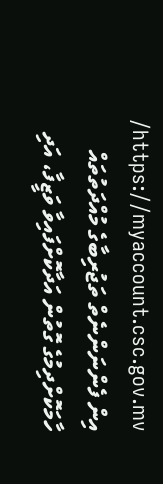https://myaccount.csc.gov.mv/ އިން ފެންނަންނެތް ތަޖުރިބާގެ މުއްދަތުތައް ހާމަކޮށްދިމުގެ ގޮތުން އަދާކޮށްފައިވާ ވަޒީފާ، އަދި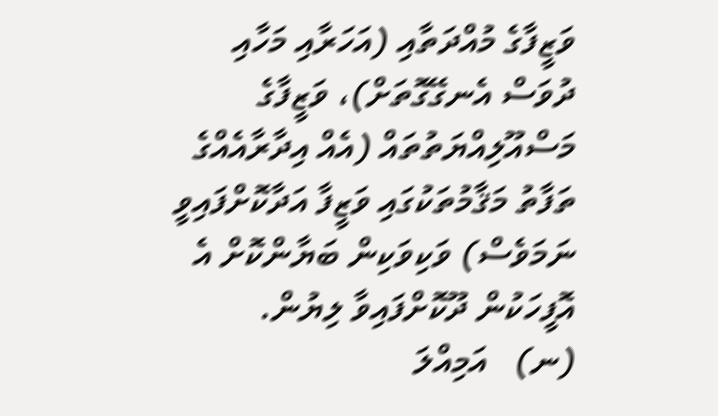ވަޒީފާގެ މުއްދަތާއި (އަހަރާއި މަހާއި ދުވަސް އެނގޭގޮތަށް)، ވަޒީފާގެ މަސްއޫލިއްޔަތުތައް (އެއް އިދާރާއެއްގެ ތަފާތު މަޤާމުތަކުގައި ވަޒީފާ އަދާކޮށްފައިވީ ނަމަވެސް) ވަކިވަކިން ބަޔާންކޮށް އެ އޮފީހަކުން ދޫކޮށްފައިވާ ލިޔުން.
(ނ)   އަމިއްލަ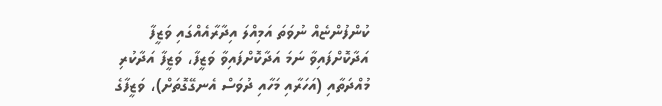ކުންފުންޏެއް ނުވަތަ އަމިއްލަ އިދާރާއެއްގައި ވަޒީފާ އަދާކޮށްފައިވާ ނަމަ އަދާކޮށްފައިވާ ވަޒީފާ، ވަޒީފާ އަދާކުރި މުއްދަތާއި (އަހަރާއި މަހާއި ދުވަސް އެނގޭގޮތަށް)، ވަޒީފާގެ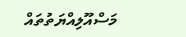މަސްއޫލިއްޔަތުތައް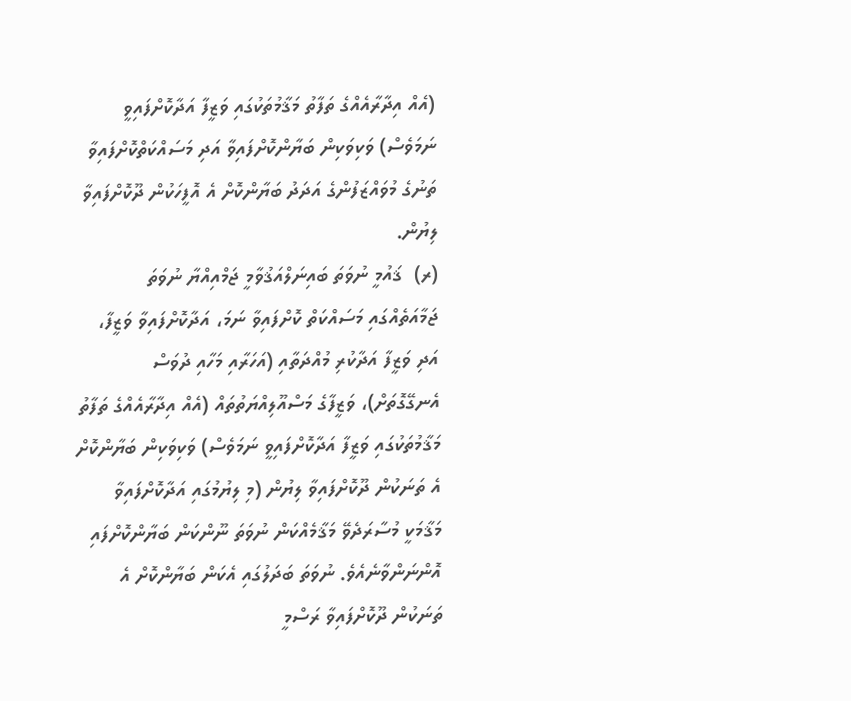(އެއް އިދާރާއެއްގެ ތަފާތު މަޤާމުތަކުގައި ވަޒީފާ އަދާކޮށްފައިވީ ނަމަވެސް) ވަކިވަކިން ބަޔާންކޮށްފައިވާ އަދި މަސައްކަތްކޮށްފައިވާ ތަނުގެ މުވައްޒަފުންގެ އަދަދު ބަޔާންކޮށް އެ އޮފީހަކުން ދޫކޮށްފައިވާ ލިޔުން.
(ރ)  ޤައުމީ ނުވަތަ ބައިނަލްއަޤުވާމީ ޖަމްއިއްޔާ ނުވަތަ ޖަމާއަތެއްގައި މަސައްކަތް ކޮށްފައިވާ ނަމަ، އަދާކޮށްފައިވާ ވަޒީފާ، އަދި ވަޒީފާ އަދާކުރި މުއްދަތާއި (އަހަރާއި މަހާއި ދުވަސް އެނގޭގޮތަށް)، ވަޒީފާގެ މަސްއޫލިއްޔަތުތައް (އެއް އިދާރާއެއްގެ ތަފާތު މަޤާމުތަކުގައި ވަޒީފާ އަދާކޮށްފައިވީ ނަމަވެސް) ވަކިވަކިން ބަޔާންކޮށް އެ ތަނަކުން ދޫކޮށްފައިވާ ލިޔުން (މި ލިޔުމުގައި އަދާކޮށްފައިވާ މަޤާމަކީ މުސާރަދެވޭ މަޤާމެއްކަން ނުވަތަ ނޫންކަން ބަޔާންކޮށްފައި އޮންނަންވާނެއެވެ. ނުވަތަ ބަދަލުގައި އެކަން ބަޔާންކޮށް އެ ތަނަކުން ދޫކޮށްފައިވާ ރަސްމީ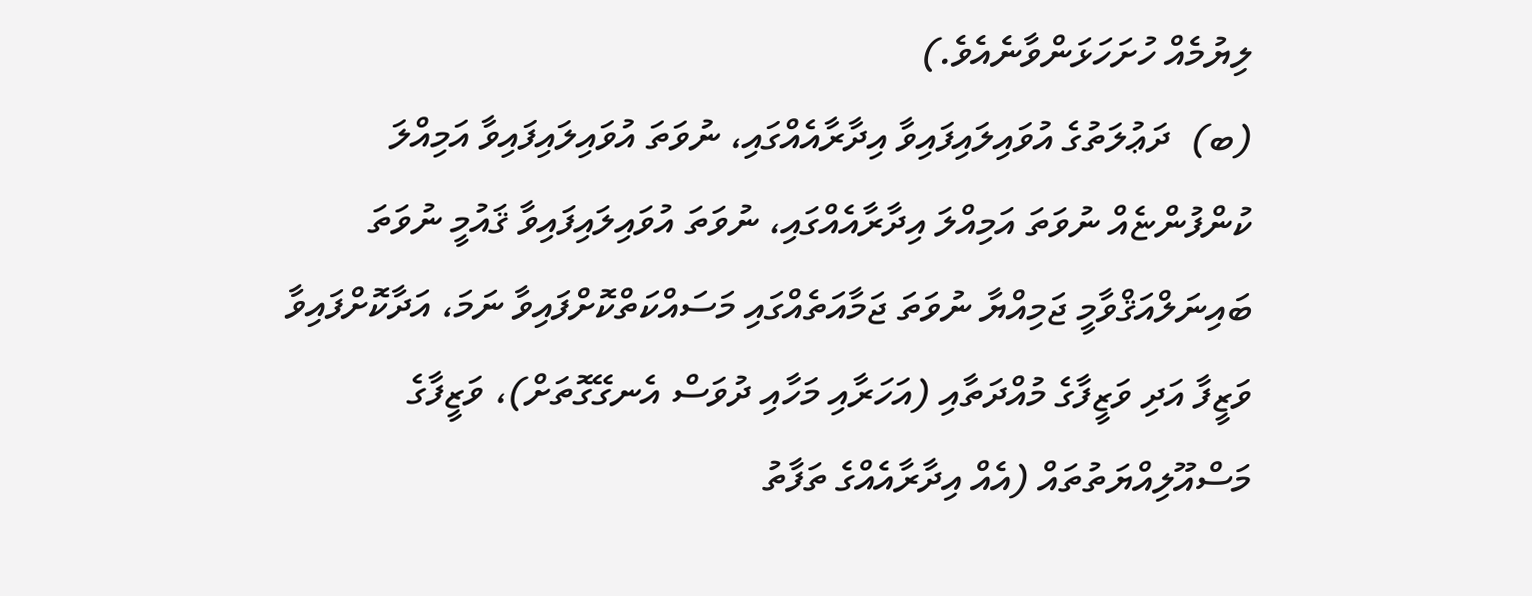ލިޔުމެއް ހުށަހަޅަންވާނެއެވެ.)
(ބ)  ދަޢުލަތުގެ އުވައިލައިފައިވާ އިދާރާއެއްގައި، ނުވަތަ އުވައިލައިފައިވާ އަމިއްލަ ކުންފުންޏެއް ނުވަތަ އަމިއްލަ އިދާރާއެއްގައި، ނުވަތަ އުވައިލައިފައިވާ ޤައުމީ ނުވަތަ ބައިނަލްއަޤްވާމީ ޖަމިއްޔާ ނުވަތަ ޖަމާއަތެއްގައި މަސައްކަތްކޮށްފައިވާ ނަމަ، އަދާކޮށްފައިވާ ވަޒީފާ އަދި ވަޒީފާގެ މުއްދަތާއި (އަހަރާއި މަހާއި ދުވަސް އެނގޭގޮތަށް)، ވަޒީފާގެ މަސްއޫލިއްޔަތުތައް (އެއް އިދާރާއެއްގެ ތަފާތު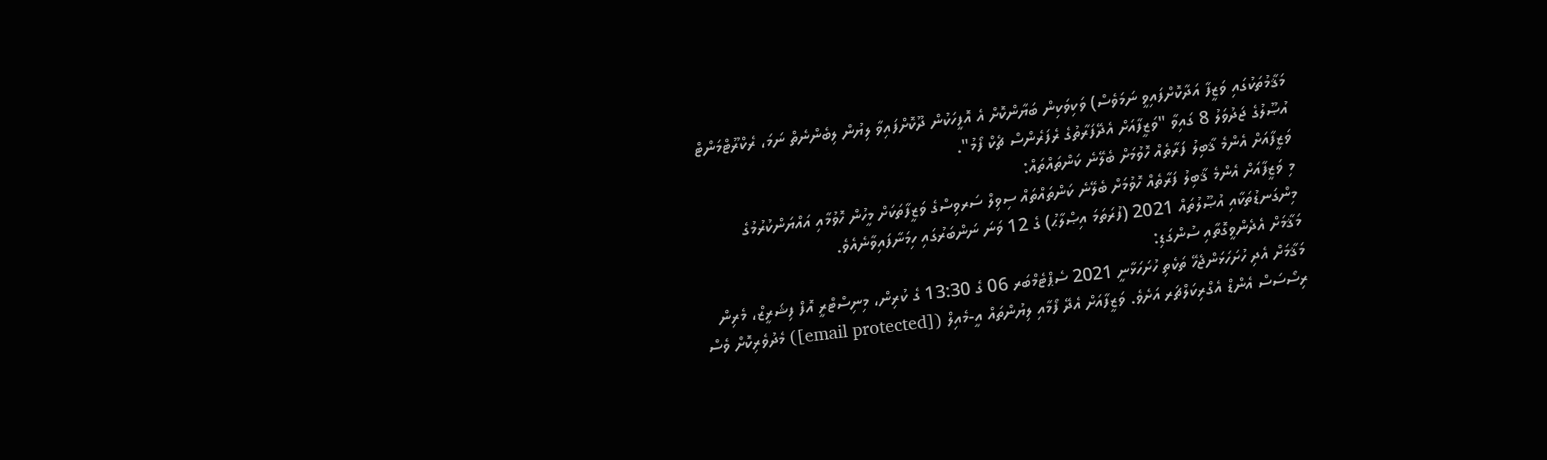މަޤާމުތަކުގައި ވަޒީފާ އަދާކޮށްފައިވީ ނަމަވެސް) ވަކިވަކިން ބަޔާންކޮށް އެ އޮފީހަކުން ދޫކޮށްފައިވާ ލިޔުން ލިބެންނެތް ނަމަ، ރެކްރޫޓްމަންޓް އުޞޫލުގެ ޖަދުވަލު 8 ގައިވާ "ވަޒީފާއަށް އެދޭފަރާތުގެ ރެފަރެންސް ޗެކް ފޯމު".
ވަޒީފާއަށް އެންމެ ޤާބިލު ފަރާތެއް ހޮވުމަށް ބެލޭނެ ކަންތައްތައް:
މި ވަޒީފާއަށް އެންމެ ޤާބިލު ފަރާތެއް ހޮވުމަށް ބެލޭނެ ކަންތައްތައް ސިވިލް ސަރވިސްގެ ވަޒީފާތަކަށް މީހުން ހޮވުމާއި އައްޔަންކުރުމުގެ މިންގަނޑުތަކާއި އުޞޫލުތައް 2021 (ފުރަތަމަ އިޞްލާޙު) ގެ 12 ވަނަ ނަންބަރުގައި ހިމަނާފައިވާނެއެވެ.
މަޤާމަށް އެދެންވީގޮތާއި ސުންގަޑި:
މަޤާމަށް އެދި ހުށަހަޅަންޖެހޭ ތަކެތި ހުށަހަޅާނީ 2021 ސެޕްޓެމްބަރ 06 ގެ 13:30 ގެ ކުރިން، މިނިސްޓްރީ އޮފް ފިޝަރީޒް، މެރިން ރިސޯސަސް އެންޑް އެގްރިކަލްޗަރ އަށެވެ. ވަޒީފާއަށް އެދޭ ފޯމާއި ލިޔުންތައް އީ-މެއިލް ([email protected]) މެދުވެރިކޮށް ވެސް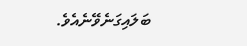ބަލައިގަނެވޭނެއެވެ.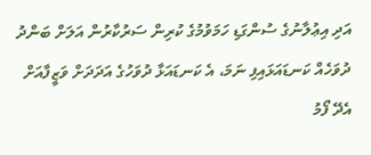އަދި އިޢުލާނުގެ ސުންގަޑި ހަމަވުމުގެ ކުރިން ސަރުކާރުން އަލަށް ބަންދު ދުވަހެއް ކަނޑައަޅައިފި ނަމަ، އެ ކަނޑައަޅާ ދުވަހުގެ އަދަދަށް ވަޒީފާއަށް އެދޭ ފޯމު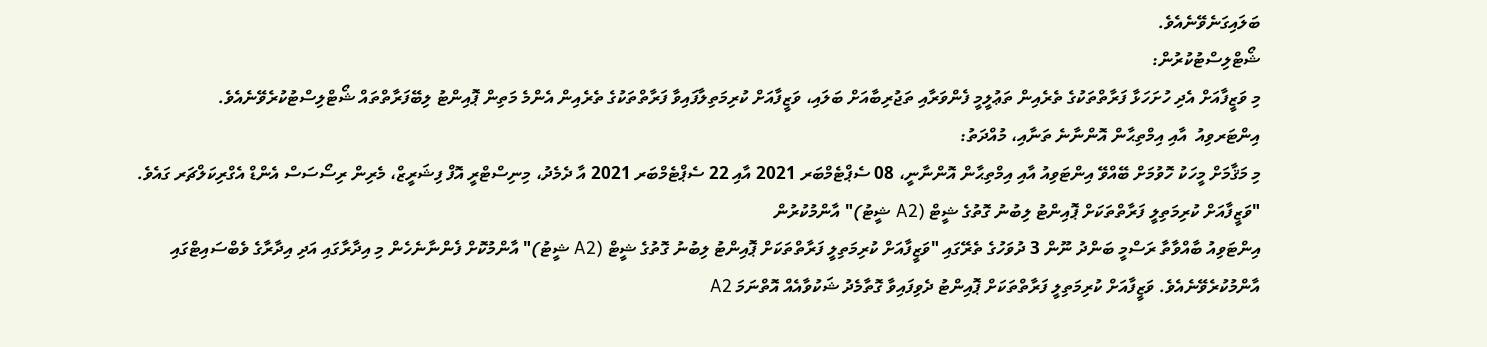ބަލައިގަނެވޭނެއެވެ.
ޝޯޓްލިސްޓުކުރުން:
މި ވަޒީފާއަށް އެދި ހުށަހަޅާ ފަރާތްތަކުގެ ތެރެއިން ތަޢުލީމީ ފެންވަރާއި ތަޖުރިބާއަށް ބަލައި، ވަޒީފާއަށް ކުރިމަތިލާފައިވާ ފަރާތްތަކުގެ ތެރެއިން އެންމެ މަތިން ޕޮއިންޓު ލިބޭފަރާތްތައް ޝޯޓްލިސްޓުކުރެވޭނެއެވެ.
އިންޓަރވިއު  އާއި އިމްތިޙާން އޮންނާނެ ތަނާއި، މުއްދަތު:
މި މަޤާމަށް މީހަކު ހޮވުމަށް ބޭއްވޭ އިންޓަވިއު އާއި އިމްތިޙާން އޮންނާނީ، 08 ސެޕްޓެމްބަރ 2021 އާއި 22 ސެޕްޓެމްބަރ 2021 އާ ދެމެދު، މިނިސްޓްރީ އޮފް ފިޝަރީޒް، މެރިން ރިސޯސަސް އެންޑް އެގްރިކަލްޗަރ ގައެވެ.
"ވަޒީފާއަށް ކުރިމަތިލީ ފަރާތްތަކަށް ޕޮއިންޓު ލިބުނު ގޮތުގެ ޝީޓް (A2 ޝީޓު)" އާންމުކުރުން
އިންޓަވިއު ބާއްވާތާ ރަސްމީ ބަންދު ނޫން 3 ދުވަހުގެ ތެރޭގައި "ވަޒީފާއަށް ކުރިމަތިލީ ފަރާތްތަކަށް ޕޮއިންޓު ލިބުނު ގޮތުގެ ޝީޓް (A2 ޝީޓު)" އާންމުކޮށް ފެންނާނެހެން މި އިދާރާގައި އަދި އިދާރާގެ ވެބްސައިޓްގައި އާންމުކުރެވޭނެއެވެ. ވަޒީފާއަށް ކުރިމަތިލީ ފަރާތްތަކަށް ޕޮއިންޓު ދެވިފައިވާ ގޮތާމެދު ޝަކުވާއެއް އޮތްނަމަ A2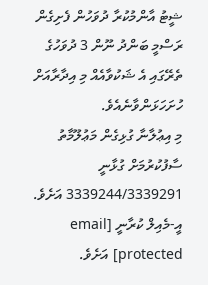ޝީޓު އާންމުކުރާ ދުވަހުން ފެށިގެން ރަސްމީ ބަންދު ނޫން 3 ދުވަހުގެ ތެރޭގައި އެ ޝަކުވާއެއް މި އިދާރާއަށް ހުށަހަޅަންވާނެއެވެ.
މި އިޢުލާނާ ގުޅިގެން މަޢުލޫމާތު ސާފުކުރުމަށް ގުޅާނީ 3339244/3339291 އަށެވެ. އީ-މެއިލް ކުރާނީ [email protected] އަށެވެ.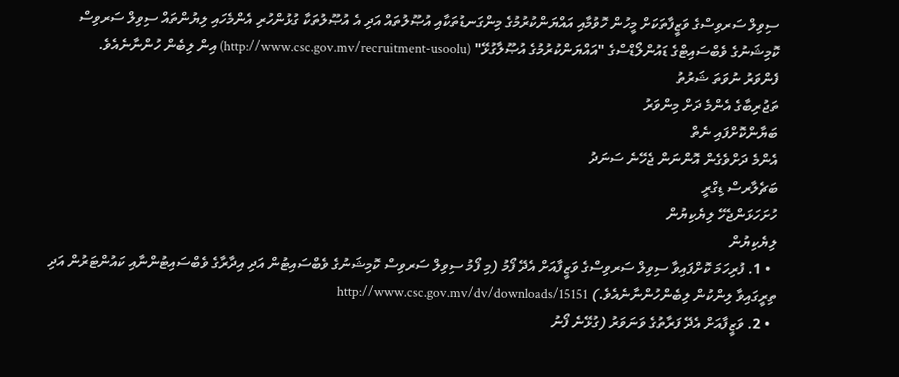ސިވިލް ސަރވިސްގެ ވަޒީފާތަކަށް މީހުން ހޮވުމާއި އައްޔަންކުރުމުގެ މިންގަނޑުތަކާއި އުޞޫލުތައް އަދި އެ އުޞޫލުތަކާ ގުޅުންހުރި އެންމެހައި ލިޔުންތައް ސިވިލް ސަރވިސް ކޮމިޝަނުގެ ވެބްސައިޓްގެ ޑައުންލޯޑްސްގެ "އައްޔަންކުރުމުގެ އުޞޫލާގުޅޭ" (http://www.csc.gov.mv/recruitment-usoolu) އިން ލިބެން ހުންނާނެއެވެ.
ފެންވަރު ނުވަތަ ޝަރުތު
ތަޖުރިބާގެ އެންމެ ދަށް މިންވަރު
ބަޔާންކޮށްފައި ނެތް
އެންމެ ދަށްވެގެން އޮންނަން ޖެހޭނެ ސަނަދު
ބަޗެލާރސް ޑިގްރީ
ހުށަހަޅަންޖެހޭ ލިޔެކިޔުން
ލިޔެކިޔުން
  • 1. ފުރިހަމަ ކޮށްފައިވާ ސިވިލް ސަރވިސްގެ ވަޒީފާއަށް އެދޭ ފޯމު (މި ފޯމު ސިވިލް ސަރވިސް ކޮމިޝަނުގެ ވެބްސައިޓުން އަދި އިދާރާގެ ވެބްސައިޓުންނާއި ކައުންޓަރުން އަދި ތިރީގައިވާ ލިންކުން ލިބެންހުންނާނެއެވެ.) http://www.csc.gov.mv/dv/downloads/15151
  • 2. ވަޒީފާއަށް އެދޭ ފަރާތުގެ ވަނަވަރު (ގުޅޭނެ ފޯނު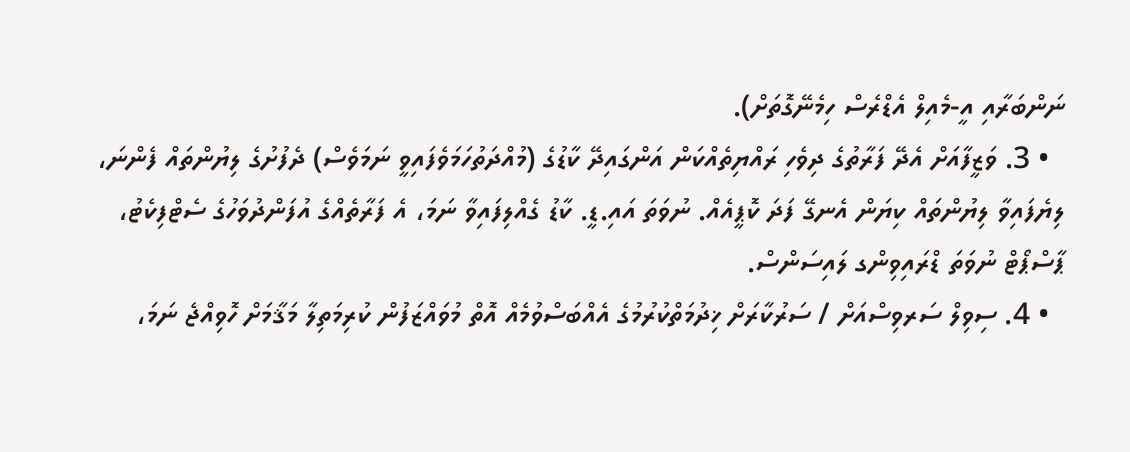ނަންބަރާއި އީ-މެއިލް އެޑްރެސް ހިމެނޭގޮތަށް).
  • 3. ވަޒީފާއަށް އެދޭ ފަރާތުގެ ދިވެހި ރައްޔިތެއްކަން އަންގައިދޭ ކާޑުގެ (މުއްދަތުހަމަވެފައިވީ ނަމަވެސް) ދެފުށުގެ ލިޔުންތައް ފެންނަ، ލިޔެފައިވާ ލިޔުންތައް ކިޔަން އެނގޭ ފަދަ ކޮޕީއެއް. ނުވަތަ އައި.ޑީ. ކާޑު ގެއްލިފައިވާ ނަމަ، އެ ފަރާތެއްގެ އުފަންދުވަހުގެ ސެޓްފިކެޓު، ޕާސްޕޯޓް ނުވަތަ ޑްރައިވިންގ ލައިސަންސް.
  • 4. ސިވިލް ސަރވިސްއަށް / ސަރުކާރަށް ޚިދުމަތްކުރުމުގެ އެއްބަސްވުމެއް އޮތް މުވައްޒަފުން ކުރިމަތިލާ މަޤާމަށް ހޮވިއްޖެ ނަމަ،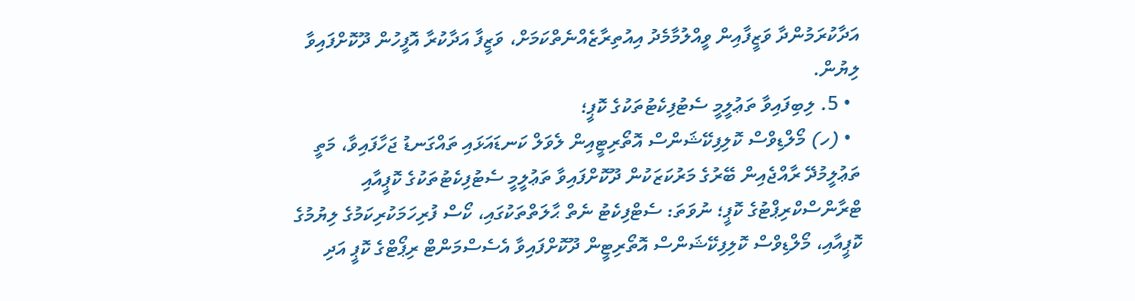އަދާކުރަމުންދާ ވަޒީފާއިން ވީއްލުމާމެދު އިއުތިރާޒެއްނެތްކަމަށް، ވަޒީފާ އަދާކުރާ އޮފީހުން ދޫކޮށްފައިވާ ލިޔުން.
  • 5. ލިބިފައިވާ ތަޢުލީމީ ސެޓުފިކެޓުތަކުގެ ކޮޕީ؛
  • (ހ) މޯލްޑިވްސް ކޮލިފިކޭޝަންސް އޮތޯރިޓީއިން ލެވަލް ކަނޑައަޅައި ތައްގަނޑު ޖަހާފައިވާ، މަތީ ތަޢުލީމުދޭ ރާއްޖެއިން ބޭރުގެ މަރުކަޒަކުން ދޫކޮށްފައިވާ ތަޢުލީމީ ސެޓުފިކެޓުތަކުގެ ކޮޕީއާއި ޓްރާންސްކްރިޕްޓުގެ ކޮޕީ؛ ނުވަތަ: ސެޓްފިކެޓު ނެތް ޙާލަތްތަކުގައި، ކޯސް ފުރިހަމަކުރިކަމުގެ ލިޔުމުގެ ކޮޕީއާއި، މޯލްޑިވްސް ކޮލިފިކޭޝަންސް އޮތޯރިޓީން ދޫކޮށްފައިވާ އެސެސްމަންޓް ރިޕޯޓްގެ ކޮޕީ އަދި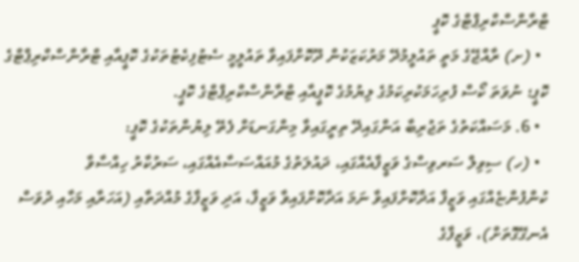ޓްރާންސްކްރިޕްޓްގެ ކޮޕީ
  • (ށ) ރާއްޖޭގެ މަތީ ތައުލީމުދޭ މަރުކަޒަކުން ދޫކޮށްފައިވާ ތައުލީމީ ސެޓުފިކެޓުތަކުގެ ކޮޕީއާއި ޓްރާންސްކްރިޕްޓްގެ ކޮޕީ؛ ނުވަތަ ކޯސް ފުރިހަމަކުރިކަމުގެ ލިޔުމުގެ ކޮޕީއާއި ޓްރާންސްކްރިޕްޓްގެ ކޮޕީ.
  • 6. މަސައްކަތުގެ ތަޖުރިބާ އަންގައިދޭ ތިރީގައިވާ މިންގަނޑަށް ފެތޭ ލިޔުންތަކުގެ ކޮޕީ:
  • (ހ) ސިވިލް ސަރވިސްގެ ވަޒީފާއެއްގައި، ދައުލަތުގެ މުއައްސަސާއެއްގައި، ސަރުކާރު ހިއްސާވާ ކުންފުންޏެއްގައި ވަޒީފާ އަދާކޮށްފައިވާ ނަމަ އަދާކޮށްފައިވާ ވަޒީފާ، އަދި ވަޒީފާގެ މުއްދަތާއި (އަހަރާއި މަހާއި ދުވަސް އެނގޭގޮތަށް)، ވަޒީފާގެ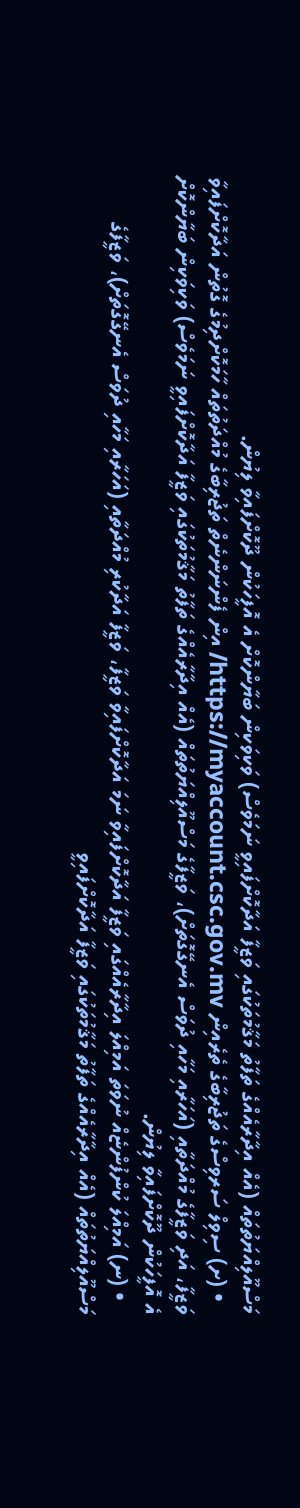މަސްއޫލިއްޔަތުތައް (އެއް އިދާރާއެއްގެ ތަފާތު މަޤާމުތަކުގައި ވަޒީފާ އަދާކޮށްފައިވީ ނަމަވެސް) ވަކިވަކިން ބަޔާންކޮށް އެ އޮފީހަކުން ދޫކޮށްފައިވާ ލިޔުން.
  • (ށ) ސިވިލް ސަރވިސްގެ ތަޖުރިބާގެ ތެރެއިން https://myaccount.csc.gov.mv/ އިން ފެންނަންނެތް ތަޖުރިބާގެ މުއްދަތުތައް ހާމަކޮށްދިމުގެ ގޮތުން އަދާކޮށްފައިވާ ވަޒީފާ، އަދި ވަޒީފާގެ މުއްދަތާއި (އަހަރާއި މަހާއި ދުވަސް އެނގޭގޮތަށް)، ވަޒީފާގެ މަސްއޫލިއްޔަތުތައް (އެއް އިދާރާއެއްގެ ތަފާތު މަޤާމުތަކުގައި ވަޒީފާ އަދާކޮށްފައިވީ ނަމަވެސް) ވަކިވަކިން ބަޔާންކޮށް އެ އޮފީހަކުން ދޫކޮށްފައިވާ ލިޔުން.
  • (ނ) އަމިއްލަ ކުންފުންޏެއް ނުވަތަ އަމިއްލަ އިދާރާއެއްގައި ވަޒީފާ އަދާކޮށްފައިވާ ނަމަ އަދާކޮށްފައިވާ ވަޒީފާ، ވަޒީފާ އަދާކުރި މުއްދަތާއި (އަހަރާއި މަހާއި ދުވަސް އެނގޭގޮތަށް)، ވަޒީފާގެ މަސްއޫލިއްޔަތުތައް (އެއް އިދާރާއެއްގެ ތަފާތު މަޤާމުތަކުގައި ވަޒީފާ އަދާކޮށްފައިވީ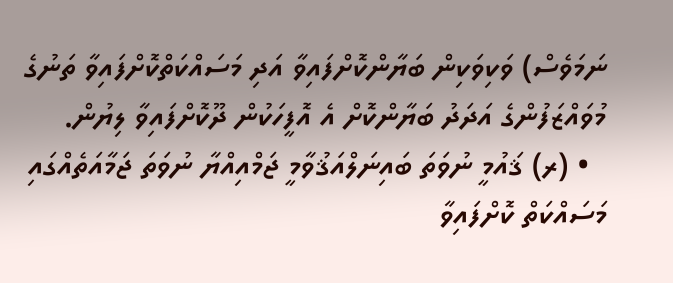ނަމަވެސް) ވަކިވަކިން ބަޔާންކޮށްފައިވާ އަދި މަސައްކަތްކޮށްފައިވާ ތަނުގެ މުވައްޒަފުންގެ އަދަދު ބަޔާންކޮށް އެ އޮފީހަކުން ދޫކޮށްފައިވާ ލިޔުން.
  • (ރ) ޤައުމީ ނުވަތަ ބައިނަލްއަޤުވާމީ ޖަމްއިއްޔާ ނުވަތަ ޖަމާއަތެއްގައި މަސައްކަތް ކޮށްފައިވާ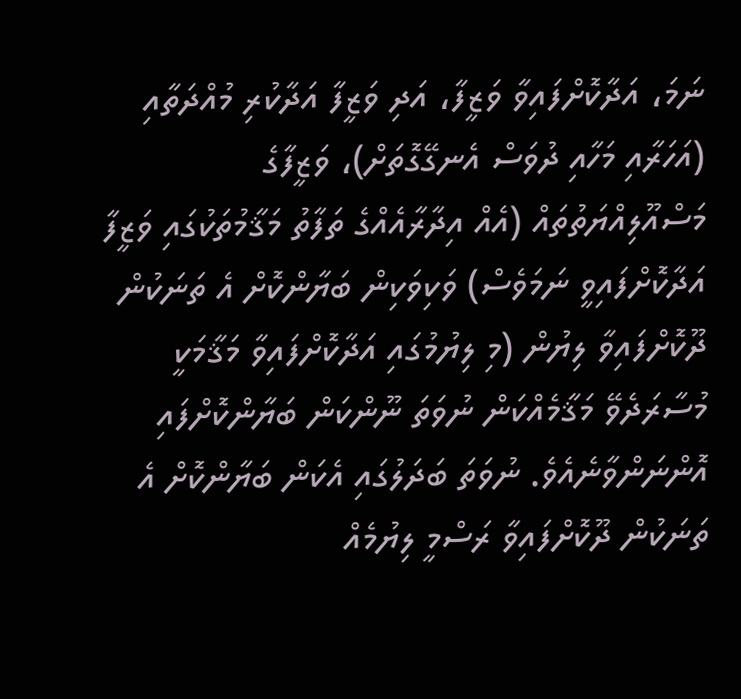ނަމަ، އަދާކޮށްފައިވާ ވަޒީފާ، އަދި ވަޒީފާ އަދާކުރި މުއްދަތާއި (އަހަރާއި މަހާއި ދުވަސް އެނގޭގޮތަށް)، ވަޒީފާގެ މަސްއޫލިއްޔަތުތައް (އެއް އިދާރާއެއްގެ ތަފާތު މަޤާމުތަކުގައި ވަޒީފާ އަދާކޮށްފައިވީ ނަމަވެސް) ވަކިވަކިން ބަޔާންކޮށް އެ ތަނަކުން ދޫކޮށްފައިވާ ލިޔުން (މި ލިޔުމުގައި އަދާކޮށްފައިވާ މަޤާމަކީ މުސާރަދެވޭ މަޤާމެއްކަން ނުވަތަ ނޫންކަން ބަޔާންކޮށްފައި އޮންނަންވާނެއެވެ. ނުވަތަ ބަދަލުގައި އެކަން ބަޔާންކޮށް އެ ތަނަކުން ދޫކޮށްފައިވާ ރަސްމީ ލިޔުމެއް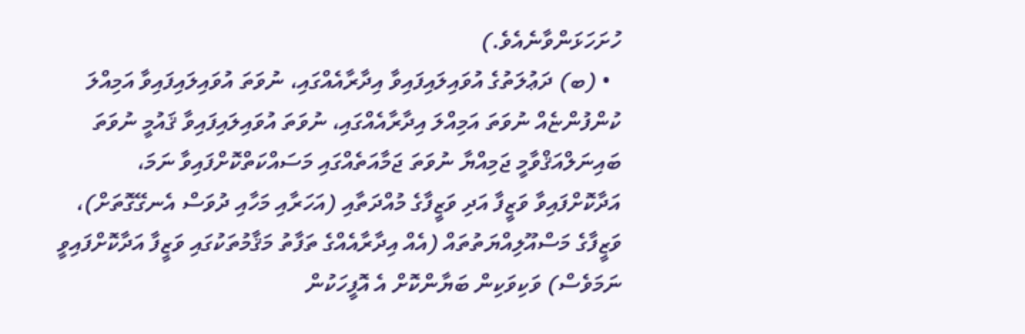ހުށަހަޅަންވާނެއެވެ.)
  • (ބ) ދަޢުލަތުގެ އުވައިލައިފައިވާ އިދާރާއެއްގައި، ނުވަތަ އުވައިލައިފައިވާ އަމިއްލަ ކުންފުންޏެއް ނުވަތަ އަމިއްލަ އިދާރާއެއްގައި، ނުވަތަ އުވައިލައިފައިވާ ޤައުމީ ނުވަތަ ބައިނަލްއަޤްވާމީ ޖަމިއްޔާ ނުވަތަ ޖަމާއަތެއްގައި މަސައްކަތްކޮށްފައިވާ ނަމަ، އަދާކޮށްފައިވާ ވަޒީފާ އަދި ވަޒީފާގެ މުއްދަތާއި (އަހަރާއި މަހާއި ދުވަސް އެނގޭގޮތަށް)، ވަޒީފާގެ މަސްއޫލިއްޔަތުތައް (އެއް އިދާރާއެއްގެ ތަފާތު މަޤާމުތަކުގައި ވަޒީފާ އަދާކޮށްފައިވީ ނަމަވެސް) ވަކިވަކިން ބަޔާންކޮށް އެ އޮފީހަކުން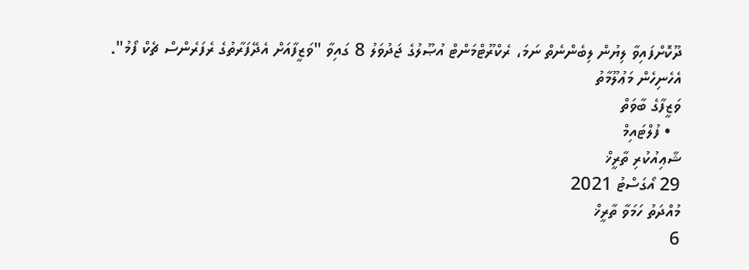ދޫކޮށްފައިވާ ލިޔުން ލިބެންނެތް ނަމަ، ރެކްރޫޓްމަންޓް އުޞޫލުގެ ޖަދުވަލު 8 ގައިވާ "ވަޒީފާއަށް އެދޭފަރާތުގެ ރެފަރެންސް ޗެކް ފޯމު".
އެހެނިހެން މަޢުލޫމާތު
ވަޒީފާގެ ބާވަތް
  • ފުލްޓައިމް
ޝާޢިއުކުރި ތާރީޚް
29 އޯގަސްޓު 2021
މުއްދަތު ހަމަވާ ތާރީޚް
6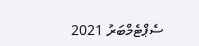ސެޕްޓެމްބަރު 2021